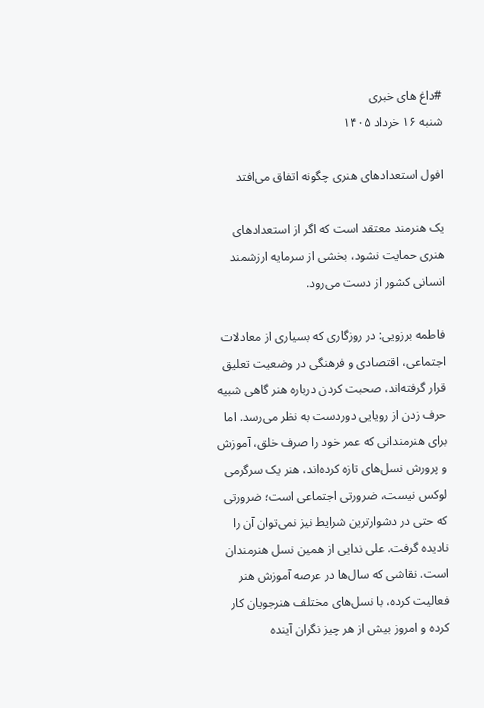#داغ های خبری
شنبه ۱۶ خرداد ۱۴۰۵

افول استعدادهای هنری چگونه اتفاق می‌افتد

یک هنرمند معتقد است که اگر از استعدادهای هنری حمایت نشود، بخشی از سرمایه ارزشمند انسانی کشور از دست می‌رود.

فاطمه برزویی: در روزگاری که بسیاری از معادلات اجتماعی، اقتصادی و فرهنگی در وضعیت تعلیق قرار گرفته‌اند، صحبت کردن درباره هنر گاهی شبیه حرف زدن از رویایی دوردست به نظر می‌رسد. اما برای هنرمندانی که عمر خود را صرف خلق، آموزش و پرورش نسل‌های تازه کرده‌اند، هنر یک سرگرمی لوکس نیست، ضرورتی اجتماعی است؛ ضرورتی که حتی در دشوارترین شرایط نیز نمی‌توان آن را نادیده گرفت. علی ندایی از همین نسل هنرمندان است. نقاشی که سال‌ها در عرصه آموزش هنر فعالیت کرده، با نسل‌های مختلف هنرجویان کار کرده و امروز بیش از هر چیز نگران آینده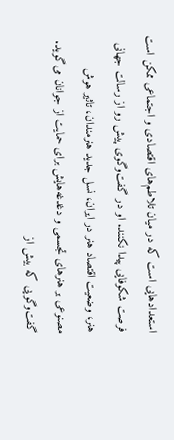استعدادهایی است که در میان تلاطم‌های اقتصادی و اجتماعی ممکن است فرصت شکوفایی پیدا نکنند. او در گفت‌وگوی پیش رو از رسالت جهانی هنر، وضعیت اقتصاد هنر در ایران، نسل جدید هنرمندان، تاثیر هوش مصنوعی بر هنرهای تجسمی و دغدغه‌هایش برای حمایت از جوانان می‌گوید. گفت‌وگویی که بیش از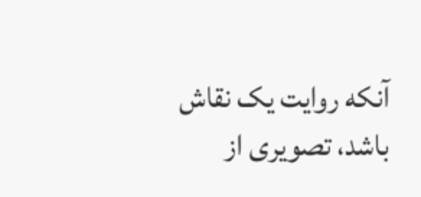آنکه روایت یک نقاش باشد، تصویری از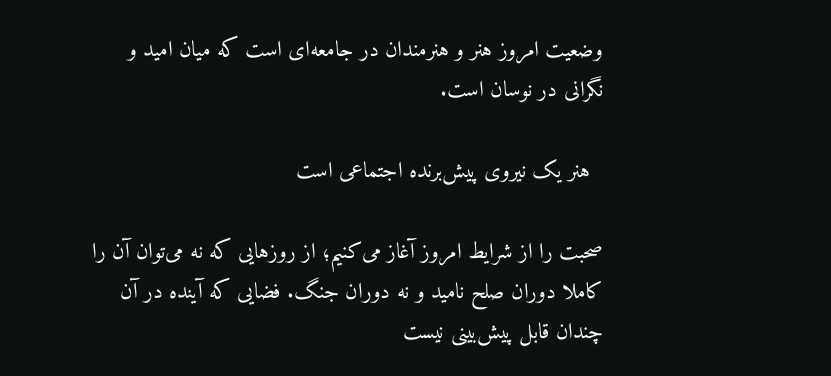وضعیت امروز هنر و هنرمندان در جامعه‌ای است که میان امید و نگرانی در نوسان است.

  هنر یک نیروی پیش‌برنده اجتماعی است

صحبت را از شرایط امروز آغاز می‌کنیم؛ از روزهایی که نه می‌توان آن را کاملا دوران صلح نامید و نه دوران جنگ. فضایی که آینده در آن چندان قابل پیش‌بینی نیست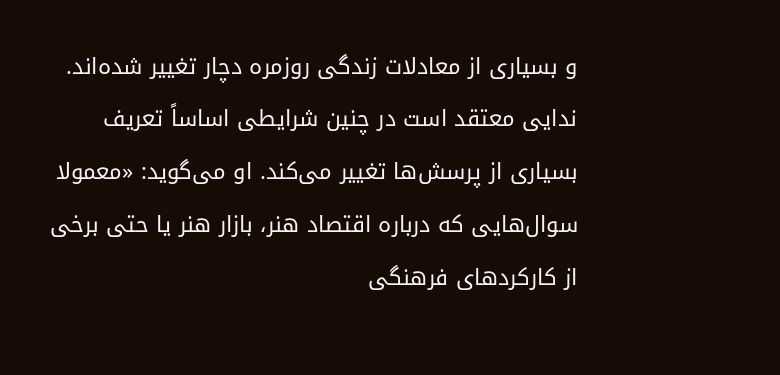و بسیاری از معادلات زندگی روزمره دچار تغییر شده‌اند. ندایی معتقد است در چنین شرایطی اساساً تعریف بسیاری از پرسش‌ها تغییر می‌کند. او می‌گوید: «معمولا سوال‌هایی که درباره اقتصاد هنر، بازار هنر یا حتی برخی از کارکردهای فرهنگی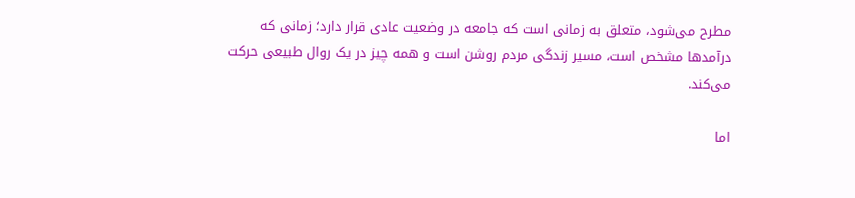مطرح می‌شود، متعلق به زمانی است که جامعه در وضعیت عادی قرار دارد؛ زمانی که درآمدها مشخص است، مسیر زندگی مردم روشن است و همه چیز در یک روال طبیعی حرکت می‌کند.

اما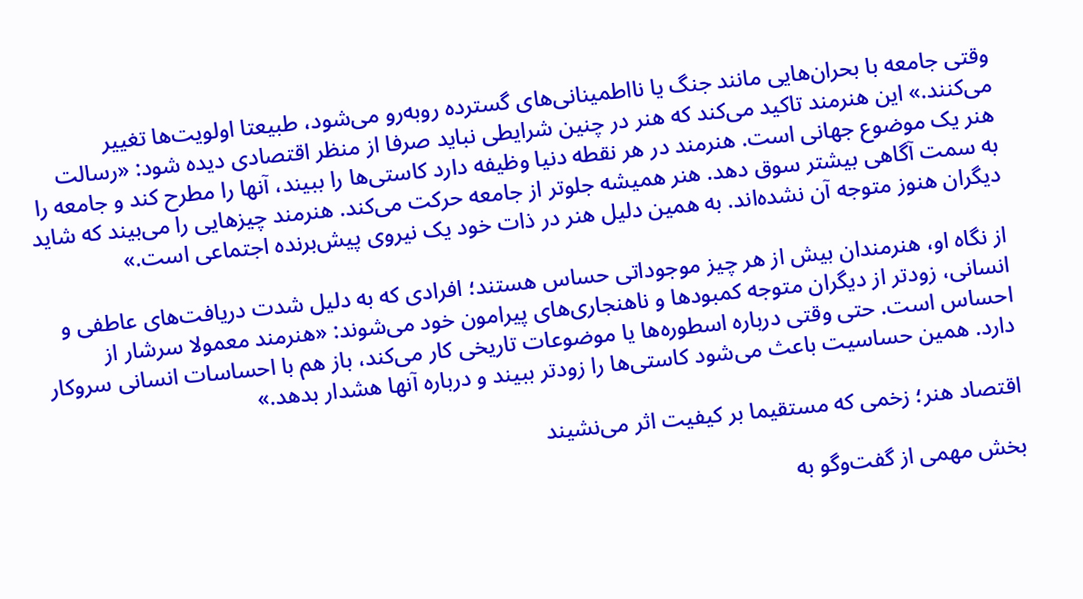وقتی جامعه با بحران‌هایی مانند جنگ یا نااطمینانی‌های گسترده روبه‌رو می‌شود، طبیعتا اولویت‌ها تغییر می‌کنند.» این هنرمند تاکید می‌کند که هنر در چنین شرایطی نباید صرفا از منظر اقتصادی دیده شود: «رسالت هنر یک موضوع جهانی است. هنرمند در هر نقطه دنیا وظیفه دارد کاستی‌ها را ببیند، آنها را مطرح کند و جامعه را به سمت آگاهی بیشتر سوق دهد. هنر همیشه جلوتر از جامعه حرکت می‌کند. هنرمند چیزهایی را می‌بیند که شاید دیگران هنوز متوجه آن نشده‌اند. به همین دلیل هنر در ذات خود یک نیروی پیش‌برنده اجتماعی است.»

از نگاه او، هنرمندان بیش از هر چیز موجوداتی حساس هستند؛ افرادی که به دلیل شدت دریافت‌های عاطفی و انسانی، زودتر از دیگران متوجه کمبودها و ناهنجاری‌های پیرامون خود می‌شوند: «هنرمند معمولا سرشار از احساس است. حتی وقتی درباره اسطوره‌ها یا موضوعات تاریخی کار می‌کند، باز هم با احساسات انسانی سروکار دارد. همین حساسیت باعث می‌شود کاستی‌ها را زودتر ببیند و درباره آنها هشدار بدهد.»

اقتصاد هنر؛ زخمی که مستقیما بر کیفیت اثر می‌نشیند

بخش مهمی از گفت‌وگو به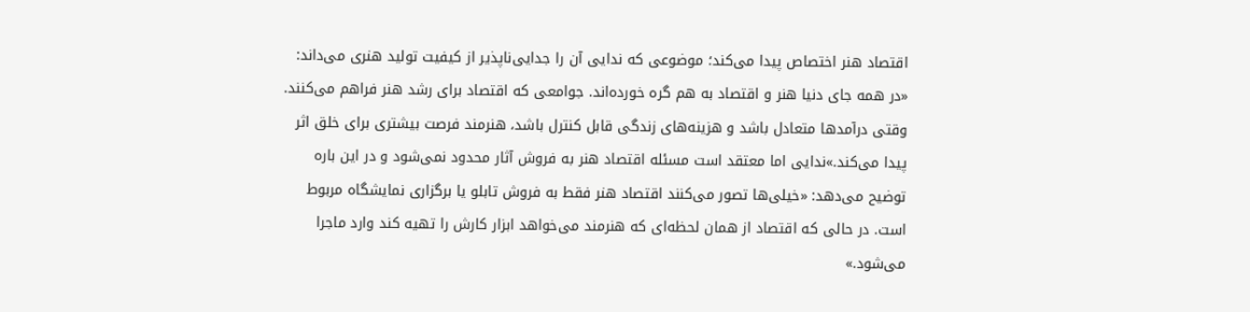اقتصاد هنر اختصاص پیدا می‌کند؛ موضوعی که ندایی آن را جدایی‌ناپذیر از کیفیت تولید هنری می‌داند: «در همه جای دنیا هنر و اقتصاد به هم گره خورده‌اند. جوامعی که اقتصاد برای رشد هنر فراهم می‌کنند. وقتی درآمدها متعادل باشد و هزینه‌های زندگی قابل کنترل باشد، هنرمند فرصت بیشتری برای خلق اثر پیدا می‌کند.»ندایی اما معتقد است مسئله اقتصاد هنر به فروش آثار محدود نمی‌شود و در این باره توضیح می‌دهد: «خیلی‌ها تصور می‌کنند اقتصاد هنر فقط به فروش تابلو یا برگزاری نمایشگاه مربوط است. در حالی که اقتصاد از همان لحظه‌ای که هنرمند می‌خواهد ابزار کارش را تهیه کند وارد ماجرا می‌شود.»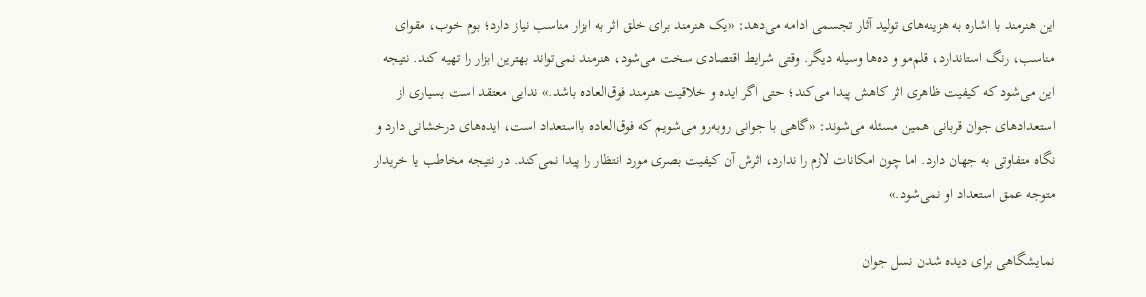این هنرمند با اشاره به هزینه‌های تولید آثار تجسمی ادامه می‌دهد: «یک هنرمند برای خلق اثر به ابزار مناسب نیاز دارد؛ بوم خوب، مقوای مناسب، رنگ استاندارد، قلم‌مو و ده‌ها وسیله دیگر. وقتی شرایط اقتصادی سخت می‌شود، هنرمند نمی‌تواند بهترین ابزار را تهیه کند. نتیجه این می‌شود که کیفیت ظاهری اثر کاهش پیدا می‌کند؛ حتی اگر ایده و خلاقیت هنرمند فوق‌العاده باشد.» ندایی معتقد است بسیاری از استعدادهای جوان قربانی همین مسئله می‌شوند: «گاهی با جوانی روبه‌رو می‌شویم که فوق‌العاده بااستعداد است، ایده‌های درخشانی دارد و نگاه متفاوتی به جهان دارد. اما چون امکانات لازم را ندارد، اثرش آن کیفیت بصری مورد انتظار را پیدا نمی‌کند. در نتیجه مخاطب یا خریدار متوجه عمق استعداد او نمی‌شود.»

نمایشگاهی برای دیده شدن نسل جوان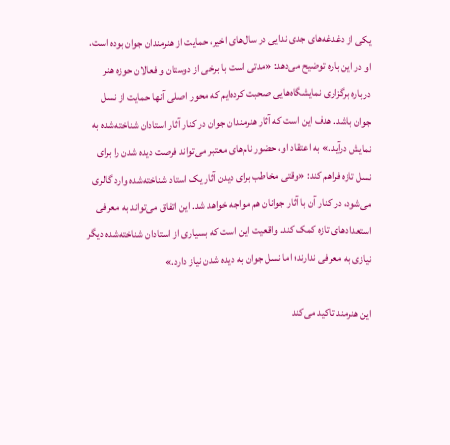یکی از دغدغه‌های جدی ندایی در سال‌های اخیر، حمایت از هنرمندان جوان بوده است. او در این باره توضیح می‌دهد: «مدتی است با برخی از دوستان و فعالان حوزه هنر درباره برگزاری نمایشگاه‌هایی صحبت کرده‌ایم که محور اصلی آنها حمایت از نسل جوان باشد. هدف این است که آثار هنرمندان جوان در کنار آثار استادان شناخته‌شده به نمایش درآید.» به اعتقاد او، حضور نام‌های معتبر می‌تواند فرصت دیده شدن را برای نسل تازه فراهم کند: «وقتی مخاطب برای دیدن آثار یک استاد شناخته‌شده وارد گالری می‌شود، در کنار آن با آثار جوانان هم مواجه خواهد شد. این اتفاق می‌تواند به معرفی استعدادهای تازه کمک کند. واقعیت این است که بسیاری از استادان شناخته‌شده دیگر نیازی به معرفی ندارند؛ اما نسل جوان به دیده شدن نیاز دارد.»

این هنرمند تاکید می‌کند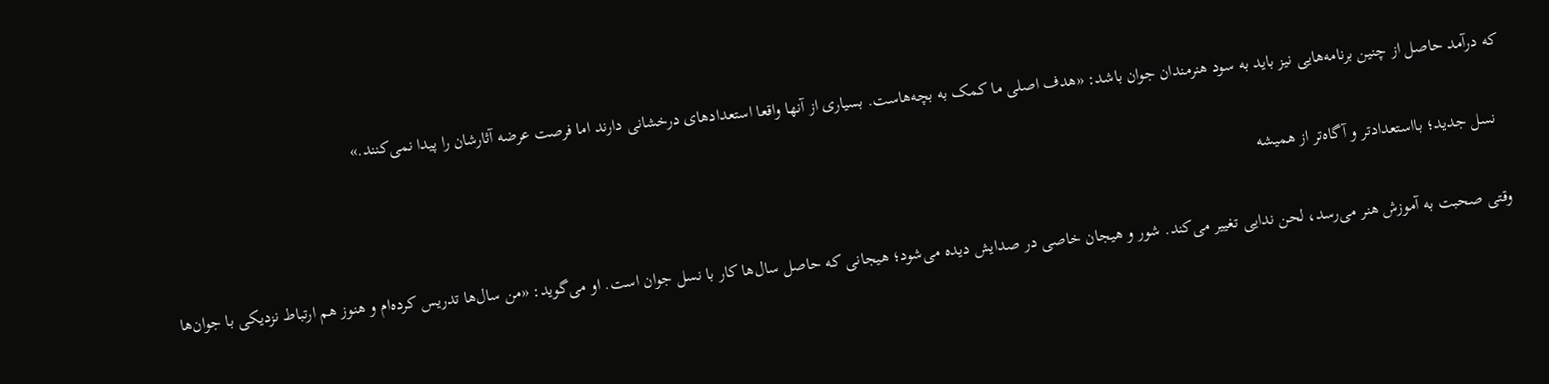که درآمد حاصل از چنین برنامه‌هایی نیز باید به سود هنرمندان جوان باشد: «هدف اصلی ما کمک به بچه‌هاست. بسیاری از آنها واقعا استعدادهای درخشانی دارند اما فرصت عرضه آثارشان را پیدا نمی‌کنند.»

  نسل جدید؛ بااستعدادتر و آگاه‌تر از همیشه

وقتی صحبت به آموزش هنر می‌رسد، لحن ندایی تغییر می‌کند. شور و هیجان خاصی در صدایش دیده می‌شود؛ هیجانی که حاصل سال‌ها کار با نسل جوان است. او می‌گوید: «من سال‌ها تدریس کرده‌ام و هنوز هم ارتباط نزدیکی با جوان‌ها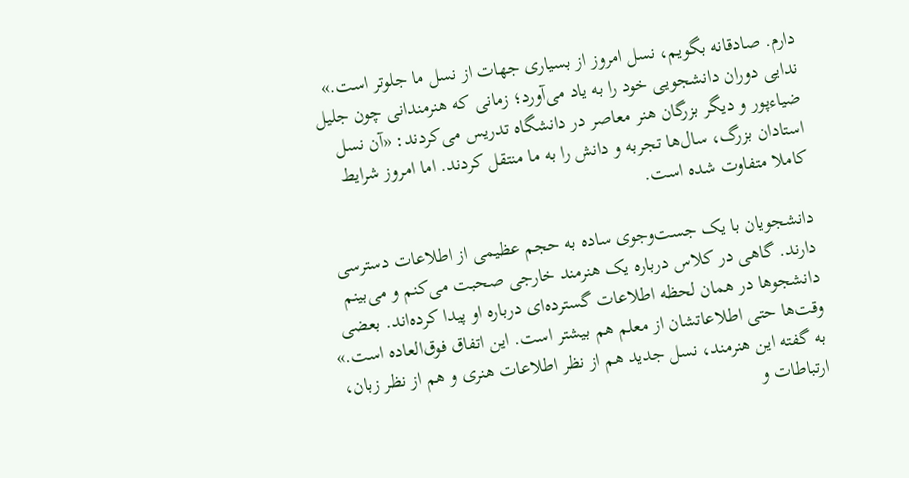دارم. صادقانه بگویم، نسل امروز از بسیاری جهات از نسل ما جلوتر است.» ندایی دوران دانشجویی خود را به یاد می‌آورد؛ زمانی که هنرمندانی چون جلیل ضیاءپور و دیگر بزرگان هنر معاصر در دانشگاه تدریس می‌کردند: «آن نسل استادان بزرگ، سال‌ها تجربه و دانش را به ما منتقل کردند. اما امروز شرایط کاملا متفاوت شده است.

دانشجویان با یک جست‌وجوی ساده به حجم عظیمی از اطلاعات دسترسی دارند. گاهی در کلاس درباره یک هنرمند خارجی صحبت می‌کنم و می‌بینم دانشجوها در همان لحظه اطلاعات گسترده‌ای درباره او پیدا کرده‌اند. بعضی وقت‌ها حتی اطلاعاتشان از معلم هم بیشتر است. این اتفاق فوق‌العاده است.» به گفته این هنرمند، نسل جدید هم از نظر اطلاعات هنری و هم از نظر زبان، ارتباطات و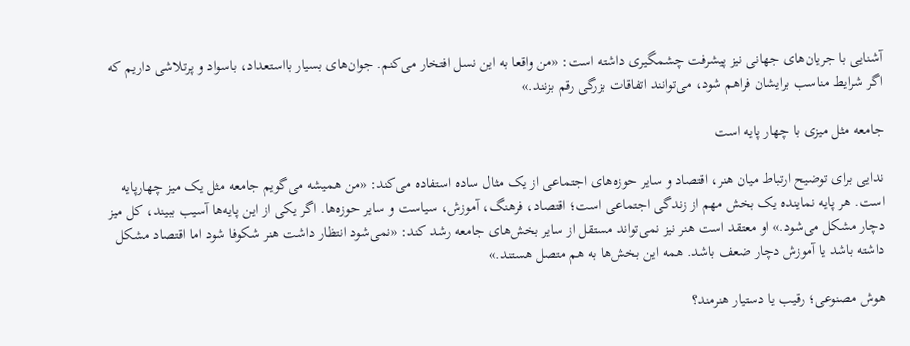آشنایی با جریان‌های جهانی نیز پیشرفت چشمگیری داشته است: «من واقعا به این نسل افتخار می‌کنم. جوان‌های بسیار بااستعداد، باسواد و پرتلاشی داریم که اگر شرایط مناسب برایشان فراهم شود، می‌توانند اتفاقات بزرگی رقم بزنند.»

جامعه مثل میزی با چهار پایه است

ندایی برای توضیح ارتباط میان هنر، اقتصاد و سایر حوزه‌های اجتماعی از یک مثال ساده استفاده می‌کند: «من همیشه می‌گویم جامعه مثل یک میز چهارپایه است. هر پایه نماینده یک بخش مهم از زندگی اجتماعی است؛ اقتصاد، فرهنگ، آموزش، سیاست و سایر حوزه‌ها. اگر یکی از این پایه‌ها آسیب ببیند، کل میز دچار مشکل می‌شود.» او معتقد است هنر نیز نمی‌تواند مستقل از سایر بخش‌های جامعه رشد کند: «نمی‌شود انتظار داشت هنر شکوفا شود اما اقتصاد مشکل داشته باشد یا آموزش دچار ضعف باشد. همه این بخش‌ها به هم متصل هستند.»

هوش مصنوعی؛ رقیب یا دستیار هنرمند؟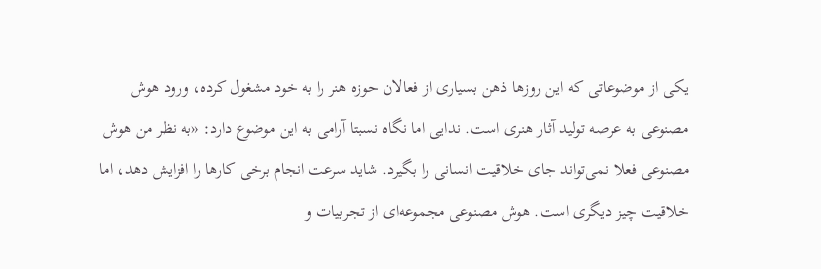یکی از موضوعاتی که این روزها ذهن بسیاری از فعالان حوزه هنر را به خود مشغول کرده، ورود هوش مصنوعی به عرصه تولید آثار هنری است. ندایی اما نگاه نسبتا آرامی به این موضوع دارد: «به نظر من هوش مصنوعی فعلا نمی‌تواند جای خلاقیت انسانی را بگیرد. شاید سرعت انجام برخی کارها را افزایش دهد، اما خلاقیت چیز دیگری است. هوش مصنوعی مجموعه‌ای از تجربیات و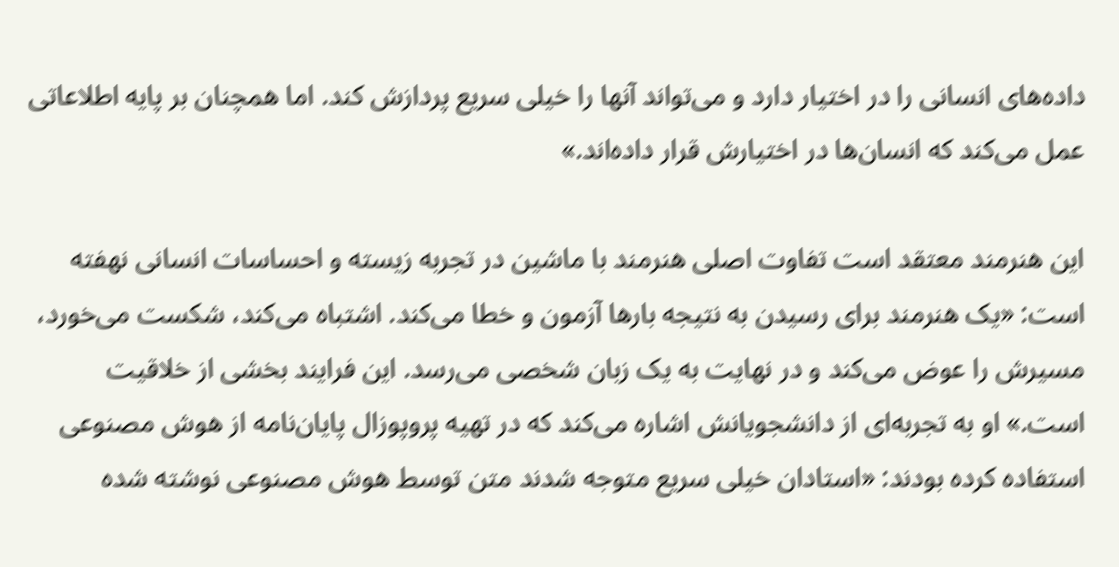داده‌های انسانی را در اختیار دارد و می‌تواند آنها را خیلی سریع پردازش کند. اما همچنان بر پایه اطلاعاتی عمل می‌کند که انسان‌ها در اختیارش قرار داده‌اند.»

این هنرمند معتقد است تفاوت اصلی هنرمند با ماشین در تجربه زیسته و احساسات انسانی نهفته است: «یک هنرمند برای رسیدن به نتیجه بارها آزمون و خطا می‌کند. اشتباه می‌کند، شکست می‌خورد، مسیرش را عوض می‌کند و در نهایت به یک زبان شخصی می‌رسد. این فرایند بخشی از خلاقیت است.» او به تجربه‌ای از دانشجویانش اشاره می‌کند که در تهیه پروپوزال پایان‌نامه از هوش مصنوعی استفاده کرده بودند: «استادان خیلی سریع متوجه شدند متن توسط هوش مصنوعی نوشته شده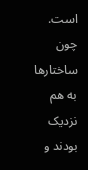است. چون ساختارها به هم نزدیک بودند و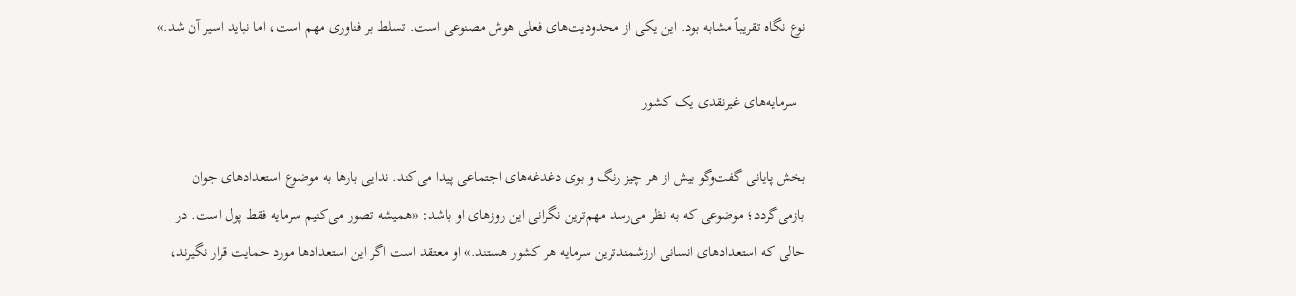نوع نگاه تقریباً مشابه بود. این یکی از محدودیت‌های فعلی هوش مصنوعی است. تسلط بر فناوری مهم است، اما نباید اسیر آن شد.»

  سرمایه‌های غیرنقدی یک کشور

بخش پایانی گفت‌وگو بیش از هر چیز رنگ و بوی دغدغه‌های اجتماعی پیدا می‌کند. ندایی بارها به موضوع استعدادهای جوان بازمی‌گردد؛ موضوعی که به نظر می‌رسد مهم‌ترین نگرانی این روزهای او باشد: «همیشه تصور می‌کنیم سرمایه فقط پول است. در حالی که استعدادهای انسانی ارزشمندترین سرمایه هر کشور هستند.» او معتقد است اگر این استعدادها مورد حمایت قرار نگیرند،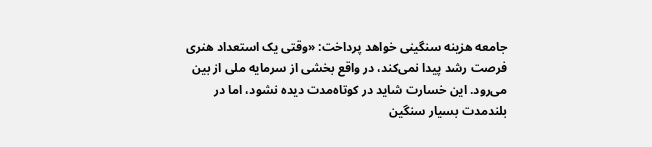جامعه هزینه سنگینی خواهد پرداخت: «وقتی یک استعداد هنری فرصت رشد پیدا نمی‌کند، در واقع بخشی از سرمایه ملی از بین می‌رود. این خسارت شاید در کوتاه‌مدت دیده نشود، اما در بلندمدت بسیار سنگین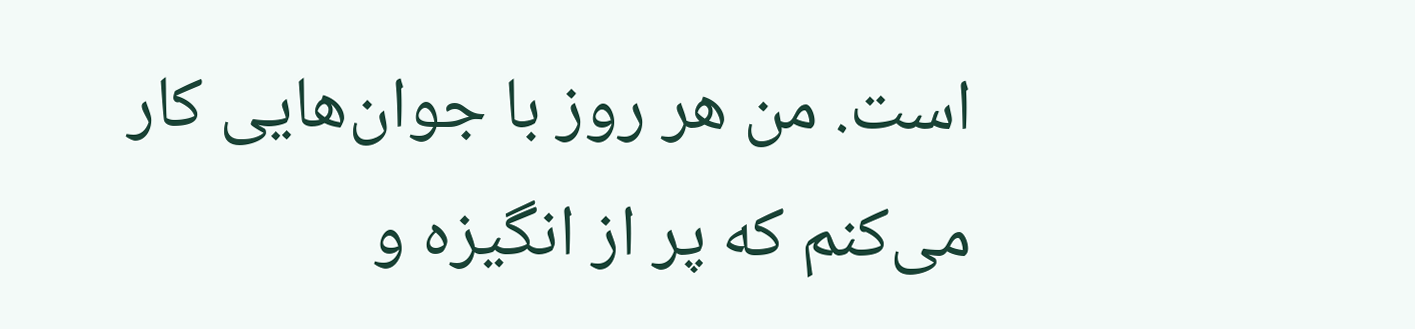است. من هر روز با جوان‌هایی کار می‌کنم که پر از انگیزه و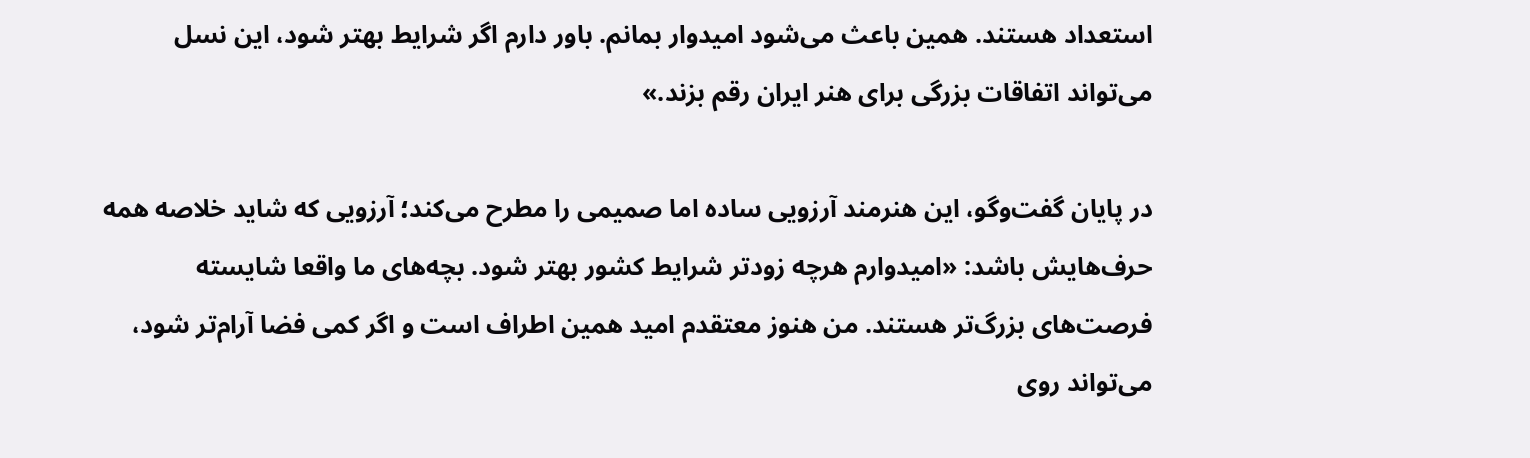استعداد هستند. همین باعث می‌شود امیدوار بمانم. باور دارم اگر شرایط بهتر شود، این نسل می‌تواند اتفاقات بزرگی برای هنر ایران رقم بزند.»

در پایان گفت‌وگو، این هنرمند آرزویی ساده اما صمیمی را مطرح می‌کند؛ آرزویی که شاید خلاصه همه حرف‌هایش باشد: «امیدوارم هرچه زودتر شرایط کشور بهتر شود. بچه‌های ما واقعا شایسته فرصت‌های بزرگ‌تر هستند. من هنوز معتقدم امید همین اطراف است و اگر کمی فضا آرام‌تر شود، می‌تواند روی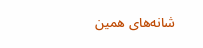شانه‌های همین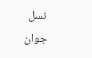نسل جوان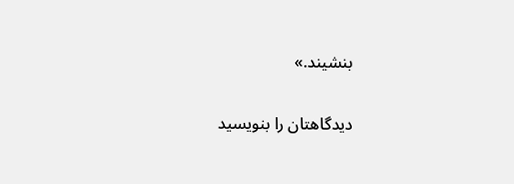بنشیند.»

دیدگاهتان را بنویسید